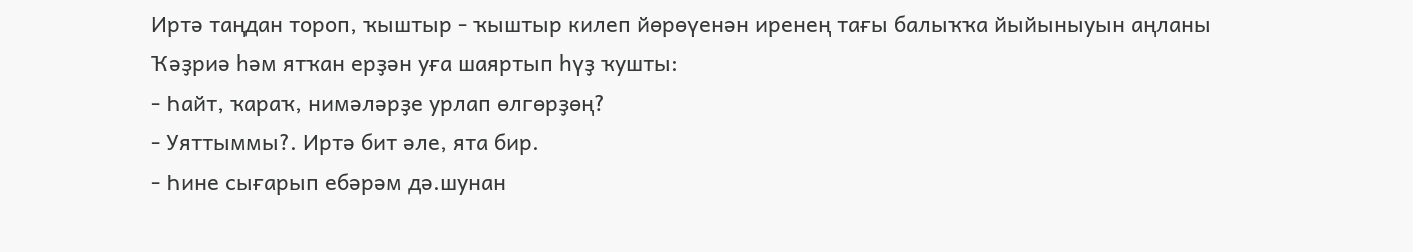Иртә таңдан тороп, ҡыштыр - ҡыштыр килеп йөрөүенән иренең тағы балыҡҡа йыйыныуын аңланы Ҡәҙриә һәм ятҡан ерҙән уға шаяртып һүҙ ҡушты:
- Һайт, ҡараҡ, нимәләрҙе урлап өлгөрҙөң?
- Уяттыммы?. Иртә бит әле, ята бир.
- Һине сығарып ебәрәм дә.шунан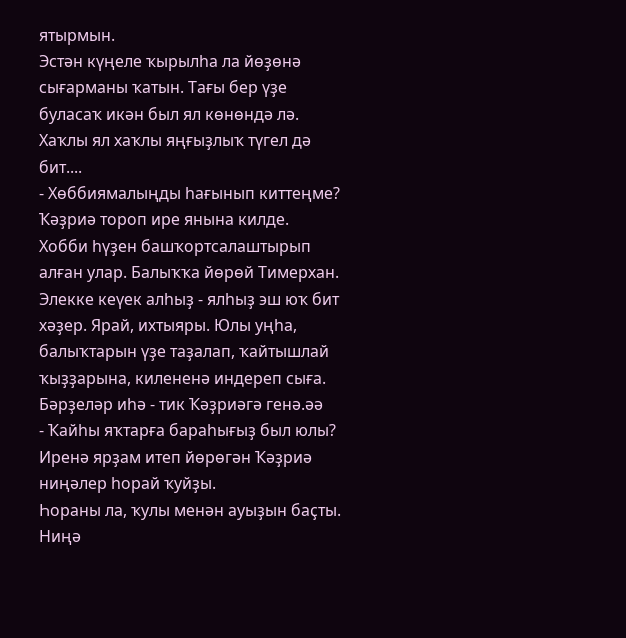ятырмын.
Эстән күңеле ҡырылһа ла йөҙөнә сығарманы ҡатын. Тағы бер үҙе буласаҡ икән был ял көнөндә лә. Хаҡлы ял хаҡлы яңғыҙлыҡ түгел дә бит....
- Хөббиямалыңды һағынып киттеңме?
Ҡәҙриә тороп ире янына килде.
Хобби һүҙен башҡортсалаштырып алған улар. Балыҡҡа йөрөй Тимерхан. Элекке кеүек алһыҙ - ялһыҙ эш юҡ бит хәҙер. Ярай, ихтыяры. Юлы уңһа, балыҡтарын үҙе таҙалап, ҡайтышлай ҡыҙҙарына, килененә индереп сыға. Бәрҙеләр иһә - тик Ҡәҙриәгә генә.әә
- Ҡайһы яҡтарға бараһығыҙ был юлы?
Иренә ярҙам итеп йөрөгән Ҡәҙриә ниңәлер һорай ҡуйҙы.
Һораны ла, ҡулы менән ауыҙын баҫты. Ниңә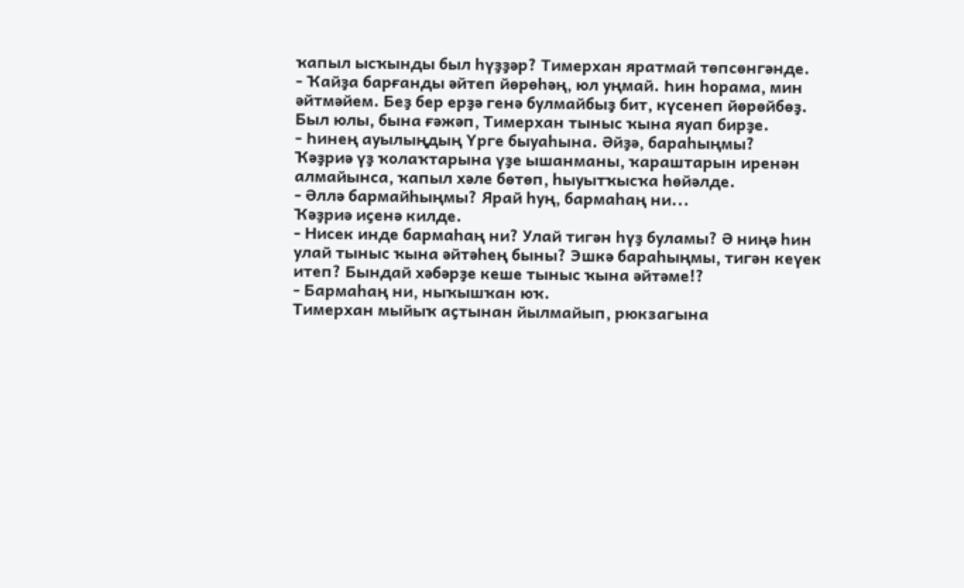ҡапыл ысҡынды был һүҙҙәр? Тимерхан яратмай төпсөнгәнде.
- Ҡайҙа барғанды әйтеп йөрөһәң, юл уңмай. Һин һорама, мин әйтмәйем. Беҙ бер ерҙә генә булмайбыҙ бит, күсенеп йөрөйбөҙ.
Был юлы, бына ғәжәп, Тимерхан тыныс ҡына яуап бирҙе.
- Һинең ауылыңдың Үрге быуаһына. Әйҙә, бараһыңмы?
Ҡәҙриә үҙ ҡолаҡтарына үҙе ышанманы, ҡараштарын иренән алмайынса, ҡапыл хәле бөтөп, һыуытҡысҡа һөйәлде.
- Әллә бармайһыңмы? Ярай һуң, бармаһаң ни...
Ҡәҙриә иҫенә килде.
- Нисек инде бармаһаң ни? Улай тигән һүҙ буламы? Ә ниңә һин улай тыныс ҡына әйтәһең быны? Эшкә бараһыңмы, тигән кеүек итеп? Бындай хәбәрҙе кеше тыныс ҡына әйтәме!?
- Бармаһаң ни, ныҡышҡан юҡ.
Тимерхан мыйыҡ аҫтынан йылмайып, рюкзагына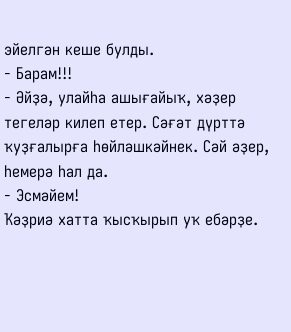эйелгән кеше булды.
- Барам!!!
- Әйҙә, улайһа ашығайыҡ, хәҙер тегеләр килеп етер. Сәғәт дүрттә ҡуҙғалырға һөйләшкәйнек. Сәй әҙер, һемерә һал да.
- Эсмәйем!
Ҡәҙриә хатта ҡысҡырып уҡ ебәрҙе.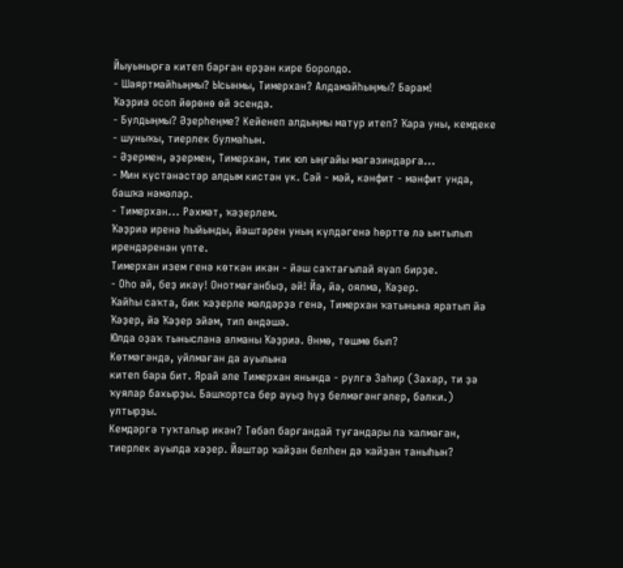Йыуынырға китеп барған ерҙән кире боролдо.
- Шаяртмайһыңмы? Ысынмы, Тимерхан? Алдамайһыңмы? Барам!
Ҡәҙриә осоп йөрөнө өй эсендә.
- Булдыңмы? Әҙерһеңме? Кейенеп алдыңмы матур итеп? Ҡара уны, кемдеке - шуныҡы, тиерлек булмаһын.
- Әҙермен, әҙермен, Тимерхан, тик юл ыңғайы магазиндарға...
- Мин күстәнәстәр алдым кистән үк. Сәй - мәй, кәнфит - мәнфит унда, башҡа нәмәләр.
- Тимерхан... Рәхмәт, ҡәҙерлем.
Ҡәҙриә иренә һыйынды, йәштәрен уның күлдәгенә һөрттө лә ынтылып ирендәренән үпте.
Тимерхан изем генә көткән икән - йәш саҡтағылай яуап бирҙе.
- Оһо әй, беҙ икәү! Онотмағанбыҙ, әй! Йә, йә, оялма, Ҡәҙер.
Ҡайһы саҡта, бик ҡәҙерле мәлдәрҙә генә, Тимерхан ҡатынына яратып йә Ҡәҙер, йә Ҡәҙер эйәм, тип өндәшә.
Юлда оҙаҡ тыныслана алманы Ҡәҙриә. Өнмө, төшмө был?
Көтмәгәндә, уйлмаған да ауылына
китеп бара бит. Ярай әле Тимерхан янында - рулгә Заһир (Захар, ти ҙә ҡуялар бахырҙы. Башҡортса бер ауыҙ һүҙ белмәгәнгәлер, бәлки.) ултырҙы.
Кемдәргә туҡталыр икән? Төбәп барғандай туғандары ла ҡалмаған, тиерлек ауылда хәҙер. Йәштәр ҡайҙан белһен дә ҡайҙан таныһын?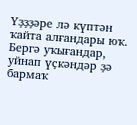Үҙҙҙәре лә күптән ҡайта алғандары юҡ.
Бергә уҡығандар, уйнап үҫкәндәр ҙә бармаҡ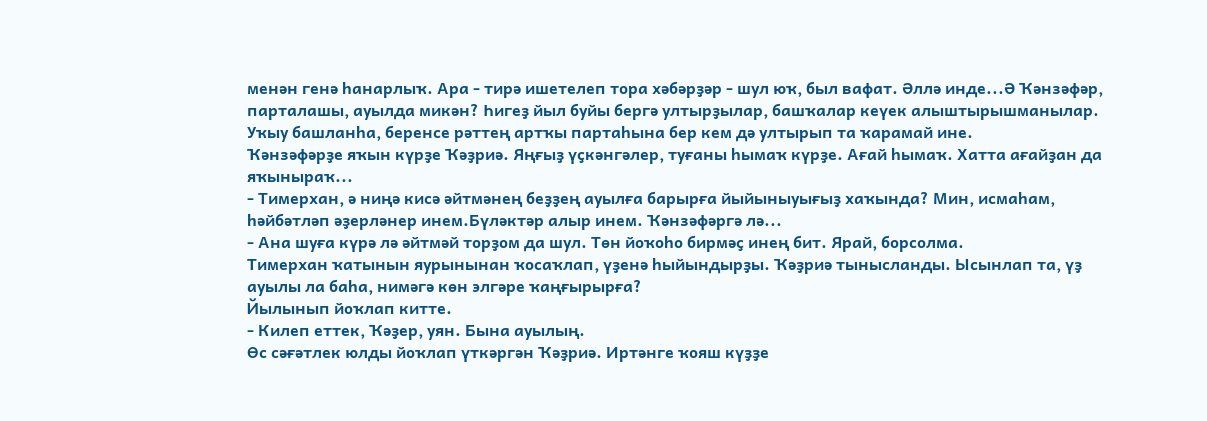менән генә һанарлыҡ. Ара - тирә ишетелеп тора хәбәрҙәр - шул юҡ, был вафат. Әллә инде...Ә Ҡәнзәфәр, парталашы, ауылда микән? Һигеҙ йыл буйы бергә ултырҙылар, башҡалар кеүек алыштырышманылар. Уҡыу башланһа, беренсе рәттең артҡы партаһына бер кем дә ултырып та ҡарамай ине.
Ҡәнзәфәрҙе яҡын күрҙе Ҡәҙриә. Яңғыҙ үҫкәнгәлер, туғаны һымаҡ күрҙе. Ағай һымаҡ. Хатта ағайҙан да яҡыныраҡ...
- Тимерхан, ә ниңә кисә әйтмәнең беҙҙең ауылға барырға йыйыныуығыҙ хаҡында? Мин, исмаһам, һәйбәтләп әҙерләнер инем.Бүләктәр алыр инем. Ҡәнзәфәргә лә...
- Ана шуға күрә лә әйтмәй торҙом да шул. Төн йоҡоһо бирмәҫ инең бит. Ярай, борсолма.
Тимерхан ҡатынын яурынынан ҡосаҡлап, үҙенә һыйындырҙы. Ҡәҙриә тынысланды. Ысынлап та, үҙ ауылы ла баһа, нимәгә көн элгәре ҡаңғырырға?
Йылынып йоҡлап китте.
- Килеп еттек, Ҡәҙер, уян. Бына ауылың.
Өс сәғәтлек юлды йоҡлап үткәргән Ҡәҙриә. Иртәнге ҡояш күҙҙе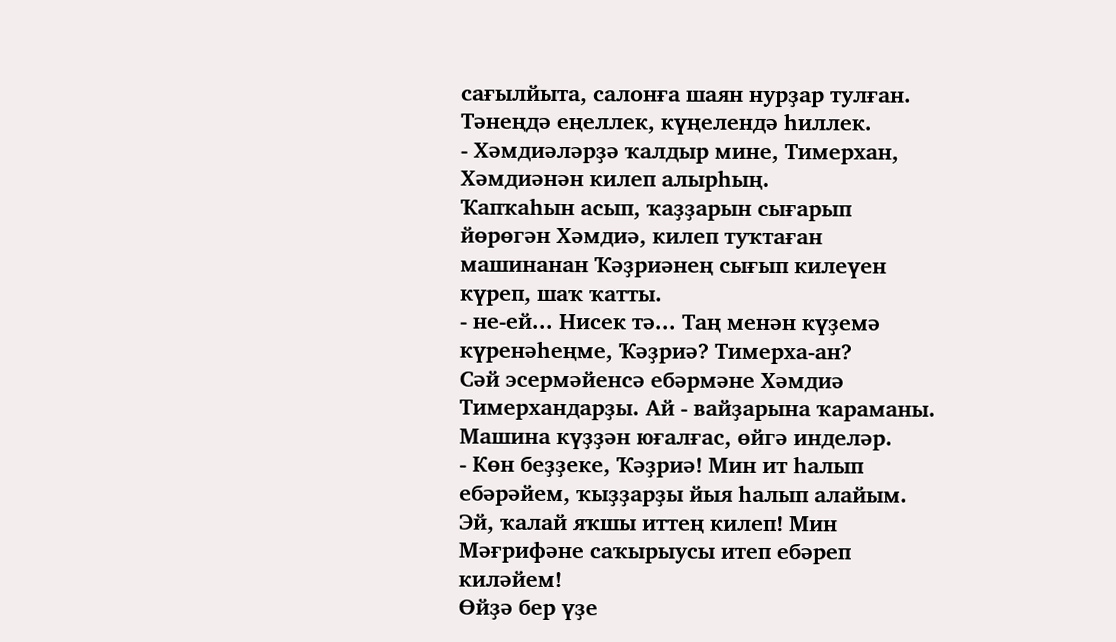сағылйыта, салонға шаян нурҙар тулған. Тәнеңдә еңеллек, күңелендә һиллек.
- Хәмдиәләрҙә ҡалдыр мине, Тимерхан, Хәмдиәнән килеп алырһың.
Ҡапҡаһын асып, ҡаҙҙарын сығарып йөрөгән Хәмдиә, килеп туҡтаған машинанан Ҡәҙриәнең сығып килеүен күреп, шаҡ ҡатты.
- не-ей... Нисек тә... Таң менән күҙемә күренәһеңме, Ҡәҙриә? Тимерха-ан?
Сәй эсермәйенсә ебәрмәне Хәмдиә Тимерхандарҙы. Ай - вайҙарына ҡараманы.
Машина күҙҙән юғалғас, өйгә инделәр.
- Көн беҙҙеке, Ҡәҙриә! Мин ит һалып ебәрәйем, ҡыҙҙарҙы йыя һалып алайым. Эй, ҡалай яҡшы иттең килеп! Мин Мәғрифәне саҡырыусы итеп ебәреп киләйем!
Өйҙә бер үҙе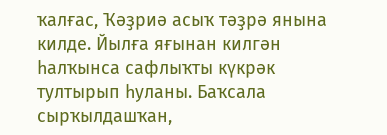ҡалғас, Ҡәҙриә асыҡ тәҙрә янына килде. Йылға яғынан килгән һалҡынса сафлыҡты күкрәк тултырып һуланы. Баҡсала сырҡылдашҡан,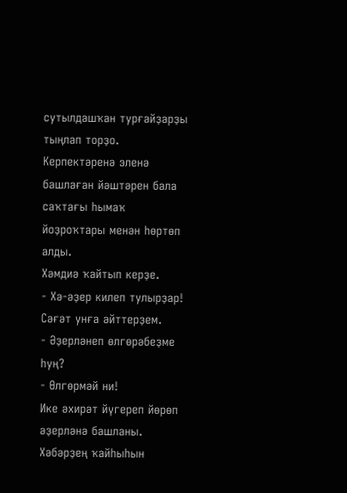сутылдашҡан турғайҙарҙы тыңлап торҙо. Керпектәренә эленә башлаған йәштәрен бала саҡтағы һымаҡ йоҙроҡтары менән һөртөп алды.
Хәмдиә ҡайтып керҙе.
- Хә-әҙер килеп тулырҙар! Сәғәт унға әйттерҙем.
- Әҙерләнеп өлгөрәбеҙме һуң?
- Өлгөрмәй ни!
Ике әхирәт йүгереп йөрөп әҙерләнә башланы. Хәбәрҙең ҡайһыһын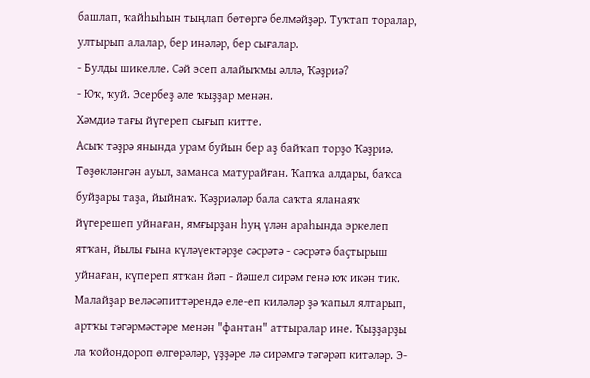башлап, ҡайһыһын тыңлап бөтөргә белмәйҙәр. Туҡтап торалар, ултырып алалар, бер инәләр, бер сығалар.
- Булды шикелле. Сәй эсеп алайыҡмы әллә, Ҡәҙриә?
- Юҡ, ҡуй. Эсербеҙ әле ҡыҙҙар менән.
Хәмдиә тағы йүгереп сығып китте.
Асыҡ тәҙрә янында урам буйын бер аҙ байҡап торҙо Ҡәҙриә. Төҙөкләнгән ауыл, заманса матурайған. Ҡапҡа алдары, баҡса буйҙары таҙа, йыйнаҡ. Ҡәҙриәләр бала саҡта яланаяҡ йүгерешеп уйнаған, ямғырҙан һуң үлән араһында эркелеп ятҡан, йылы ғына күләүектәрҙе сәсрәтә - сәсрәтә баҫтырыш уйнаған, күпереп ятҡан йәп - йәшел сирәм генә юҡ икән тик. Малайҙар веләсәпиттәрендә еле-еп киләләр ҙә ҡапыл ялтарып, артҡы тәгәрмәстәре менән "фантан" аттыралар ине. Ҡыҙҙарҙы ла ҡойондороп өлгөрәләр, үҙҙәре лә сирәмгә тәгәрәп китәләр. Э-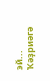эй...
Ҡәҙриәгә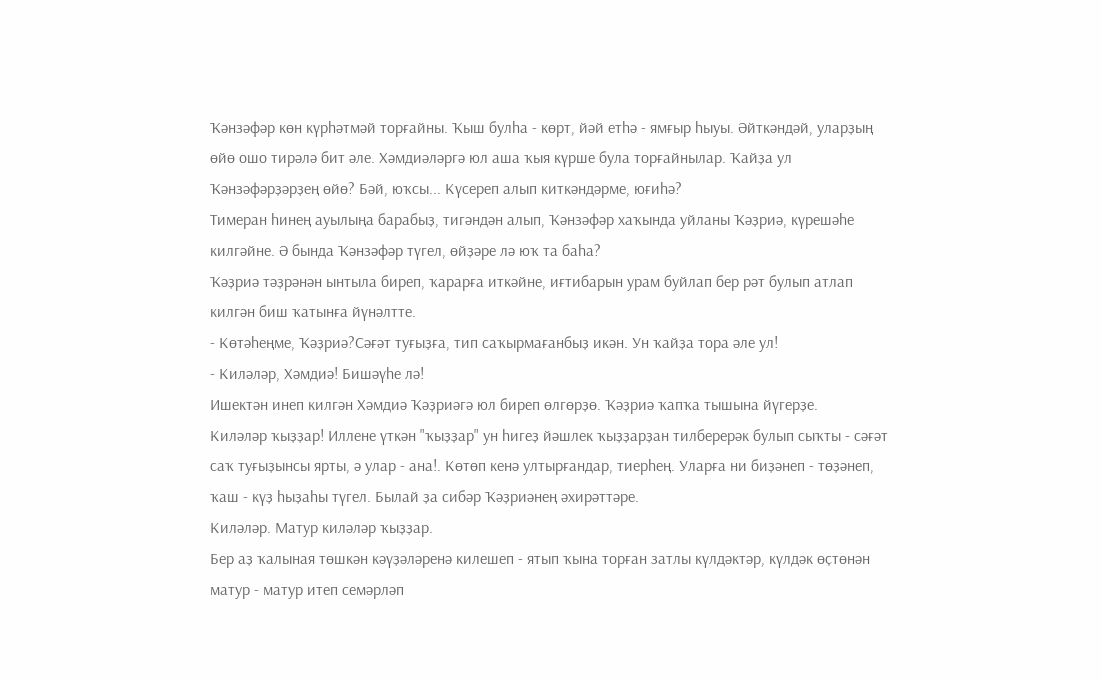Ҡәнзәфәр көн күрһәтмәй торғайны. Ҡыш булһа - көрт, йәй етһә - ямғыр һыуы. Әйткәндәй, уларҙың өйө ошо тирәлә бит әле. Хәмдиәләргә юл аша ҡыя күрше була торғайнылар. Ҡайҙа ул Ҡәнзәфәрҙәрҙең өйө? Бәй, юҡсы... Күсереп алып киткәндәрме, юғиһә?
Тимеран һинең ауылыңа барабыҙ, тигәндән алып, Ҡәнзәфәр хаҡында уйланы Ҡәҙриә, күрешәһе килгәйне. Ә бында Ҡәнзәфәр түгел, өйҙәре лә юҡ та баһа?
Ҡәҙриә тәҙрәнән ынтыла биреп, ҡарарға иткәйне, иғтибарын урам буйлап бер рәт булып атлап килгән биш ҡатынға йүнәлтте.
- Көтәһеңме, Ҡәҙриә?Сәғәт туғыҙға, тип саҡырмағанбыҙ икән. Ун ҡайҙа тора әле ул!
- Киләләр, Хәмдиә! Бишәүһе лә!
Ишектән инеп килгән Хәмдиә Ҡәҙриәгә юл биреп өлгөрҙө. Ҡәҙриә ҡапҡа тышына йүгерҙе.
Киләләр ҡыҙҙар! Иллене үткән "ҡыҙҙар" ун һигеҙ йәшлек ҡыҙҙарҙан тилберерәк булып сыҡты - сәғәт саҡ туғыҙынсы ярты, ә улар - ана!. Көтөп кенә ултырғандар, тиерһең. Уларға ни биҙәнеп - төҙәнеп, ҡаш - күҙ һыҙаһы түгел. Былай ҙа сибәр Ҡәҙриәнең әхирәттәре.
Киләләр. Матур киләләр ҡыҙҙар.
Бер аҙ ҡалыная төшкән кәүҙәләренә килешеп - ятып ҡына торған затлы күлдәктәр, күлдәк өҫтөнән матур - матур итеп семәрләп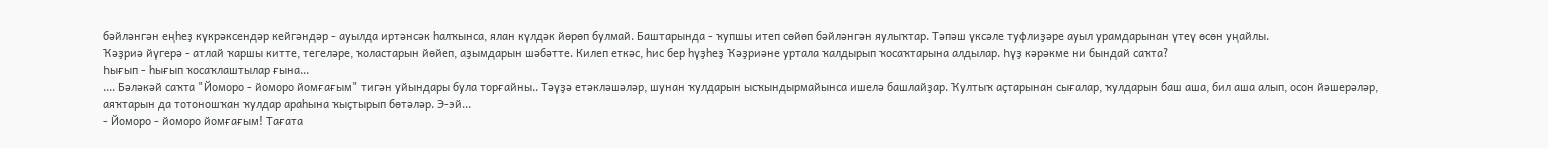бәйләнгән еңһеҙ күкрәксендәр кейгәндәр - ауылда иртәнсәк һалҡынса, ялан күлдәк йөрөп булмай. Баштарында - ҡупшы итеп сөйөп бәйләнгән яулыҡтар. Тәпәш үксәле туфлиҙәре ауыл урамдарынан үтеү өсөн уңайлы.
Ҡәҙриә йүгерә - атлай ҡаршы китте, тегеләре, ҡоластарын йөйеп, аҙымдарын шәбәтте. Килеп еткәс, һис бер һүҙһеҙ Ҡәҙриәне уртала ҡалдырып ҡосаҡтарына алдылар. Һүҙ кәрәкме ни бындай саҡта?
Һығып - һығып ҡосаҡлаштылар ғына...
.... Бәләкәй саҡта "Йоморо - йоморо йомғағым" тигән уйындары була торғайны.. Тәүҙә етәкләшәләр, шунан ҡулдарын ысҡындырмайынса ишелә башлайҙар. Ҡултыҡ аҫтарынан сығалар, ҡулдарын баш аша, бил аша алып, осон йәшерәләр, аяҡтарын да тотоношҡан ҡулдар араһына ҡыҫтырып бөтәләр. Э-эй...
- Йоморо - йоморо йомғағым! Тағата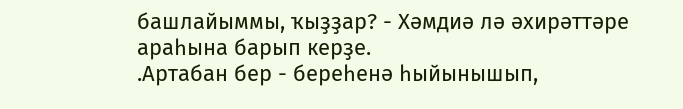башлайыммы, ҡыҙҙар? - Хәмдиә лә әхирәттәре араһына барып керҙе.
.Артабан бер - береһенә һыйынышып,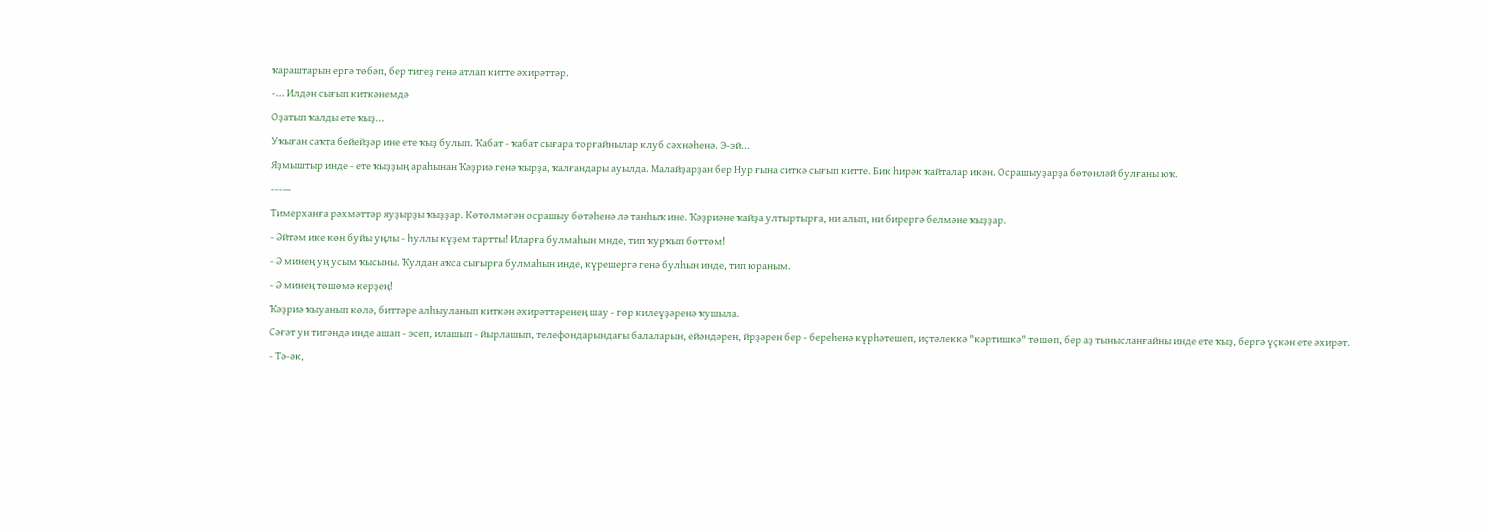ҡараштарын ергә төбәп, бер тигеҙ генә атлап китте әхирәттәр.
-... Илдән сығып киткәнемдә
Оҙатып ҡалды ете ҡыҙ...
Уҡыған саҡта бейейҙәр ине ете ҡыҙ булып. Ҡабат - ҡабат сығара торғайнылар клуб сәхнәһенә. Э-эй...
Яҙмыштыр инде - ете ҡыҙҙың араһынан Ҡәҙриә генә ҡырҙа, ҡалғандары ауылда. Малайҙарҙан бер Нур ғына ситкә сығып китте. Бик һирәк ҡайталар икән. Осрашыуҙарҙа бөтөнләй булғаны юҡ.
---—
Тимерханға рәхмәттәр яуҙырҙы ҡыҙҙар. Көтөлмәгән осрашыу бөтәһенә лә танһыҡ ине. Ҡәҙриәне ҡайҙа ултыртырға, ни алып, ни бирергә белмәне ҡыҙҙар.
- Әйтәм ике көн буйы уңлы - һуллы күҙем тартты! Иларға булмаһын мнде, тип ҡурҡып бөттөм!
- Ә минең уң усым ҡысыны. Ҡулдан аҡса сығырға булмаһын инде, күрешергә генә булһын инде, тип юраным.
- Ә минең төшөмә керҙең!
Ҡәҙриә ҡыуанып көлә, биттәре алһыуланып киткән әхирәттәренең шау - гөр килеүҙәренә ҡушыла.
Сәғәт ун тигәндә инде ашап - эсеп, илашып - йырлашып, телефондарындағы балаларын, ейәндәрен, йрҙәрен бер - береһенә күрһәтешеп, иҫтәлеккә "кәртишкә" төшөп, бер аҙ тынысланғайны инде ете ҡыҙ, бергә үҫкән ете әхирәт.
- Тә-әк,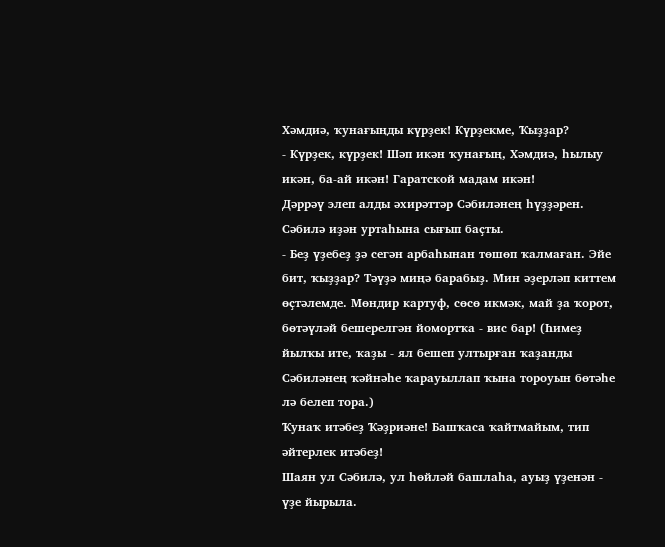Хәмдиә, ҡунағыңды күрҙек! Күрҙекме, Ҡыҙҙар?
- Күрҙек, күрҙек! Шәп икән ҡунағың, Хәмдиә, һылыу икән, ба-ай икән! Гаратской мадам икән!
Дәррәү элеп алды әхирәттәр Сәбиләнең һүҙҙәрен.
Сәбилә иҙән уртаһына сығып баҫты.
- Беҙ үҙебеҙ ҙә сегән арбаһынан төшөп ҡалмаған. Эйе бит, ҡыҙҙар? Тәүҙә миңә барабыҙ. Мин әҙерләп киттем өҫтәлемде. Мөндир картуф, сөсө икмәк, май ҙа ҡорот, бөтәүләй бешерелгән йомортҡа - вис бар! (Һимеҙ йылҡы ите, ҡаҙы - ял бешеп ултырған ҡаҙанды Сәбиләнең ҡәйнәһе ҡарауыллап ҡына тороуын бөтәһе лә белеп тора.)
Ҡунаҡ итәбеҙ Ҡәҙриәне! Башҡаса ҡайтмайым, тип әйтерлек итәбеҙ!
Шаян ул Сәбилә, ул һөйләй башлаһа, ауыҙ үҙенән - үҙе йырыла.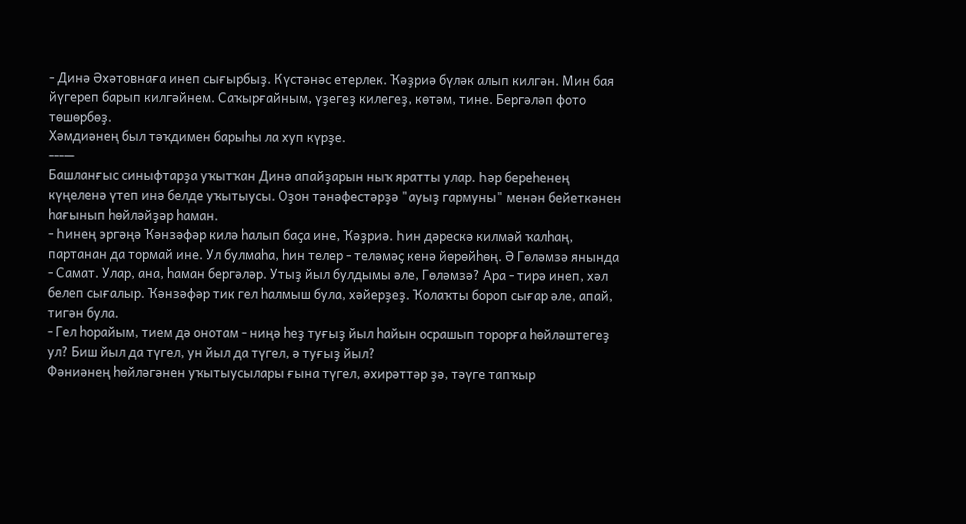- Динә Әхәтовнаға инеп сығырбыҙ. Күстәнәс етерлек. Ҡәҙриә бүләк алып килгән. Мин бая йүгереп барып килгәйнем. Саҡырғайным, үҙегеҙ килегеҙ, көтәм, тине. Бергәләп фото төшөрбөҙ.
Хәмдиәнең был тәҡдимен барыһы ла хуп күрҙе.
---—
Башланғыс синыфтарҙа уҡытҡан Динә апайҙарын ныҡ яратты улар. Һәр береһенең күңеленә үтеп инә белде уҡытыусы. Оҙон тәнәфестәрҙә "ауыҙ гармуны" менән бейеткәнен һағынып һөйләйҙәр һаман.
- Һинең эргәңә Ҡәнзәфәр килә һалып баҫа ине, Ҡәҙриә. Һин дәрескә килмәй ҡалһаң, партанан да тормай ине. Ул булмаһа, һин телер - теләмәҫ кенә йөрөйһөң. Ә Гөләмзә янында - Самат. Улар, ана, һаман бергәләр. Утыҙ йыл булдымы әле, Гөләмзә? Ара - тирә инеп, хәл белеп сығалыр. Ҡәнзәфәр тик гел һалмыш була, хәйерҙеҙ. Ҡолаҡты бороп сығар әле, апай, тигән була.
- Гел һорайым, тием дә онотам - ниңә һеҙ туғыҙ йыл һайын осрашып торорға һөйләштегеҙ ул? Биш йыл да түгел, ун йыл да түгел, ә туғыҙ йыл?
Фәниәнең һөйләгәнен уҡытыусылары ғына түгел, әхирәттәр ҙә, тәүге тапҡыр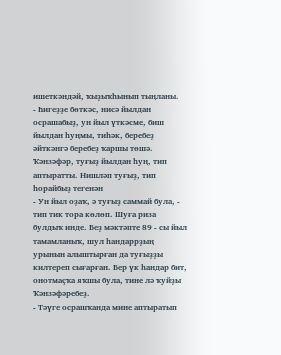ишеткәндәй, ҡыҙыҡһынып тыңланы.
- Һигеҙҙе бөткәс, нисә йылдан осрашабыҙ, ун йыл үткәсме, биш йылдан һуңмы, тиһәк, беребеҙ әйткәнгә беребеҙ ҡаршы төшә. Ҡәнзәфәр, туғыҙ йылдан һуң, тип аптыратты. Нишләп туғыҙ, тип һорайбыҙ тегенән
- Ун йыл оҙаҡ, ә туғыҙ саммай була, - тип тик тора көлөп. Шуға риза булдыҡ инде. Беҙ мәктәпте 89 - сы йыл тамамланыҡ, шул һандаррҙың урынын алыштырған да туғыҙҙы килтереп сығарған. Бер үк һандар бит, онотмаҫҡа яҡшы була, тине лә ҡуйҙы Ҡәнзәфәребеҙ.
- Тәүге осрашҡанда мине аптыратып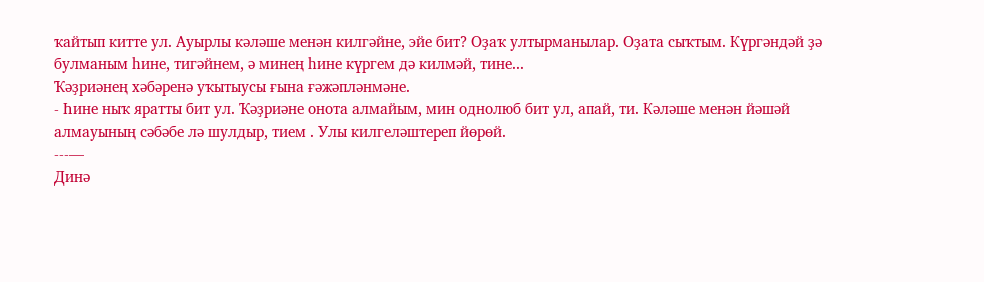ҡайтып китте ул. Ауырлы кәләше менән килгәйне, эйе бит? Оҙаҡ ултырманылар. Оҙата сыҡтым. Күргәндәй ҙә булманым һине, тигәйнем, ә минең һине күргем дә килмәй, тине...
Ҡәҙриәнең хәбәренә уҡытыусы ғына ғәжәпләнмәне.
- Һине ныҡ яратты бит ул. Ҡәҙриәне онота алмайым, мин однолюб бит ул, апай, ти. Кәләше менән йәшәй алмауының сәбәбе лә шулдыр, тием . Улы килгеләштереп йөрөй.
---—
Динә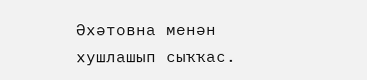Әхәтовна менән хушлашып сыҡҡас.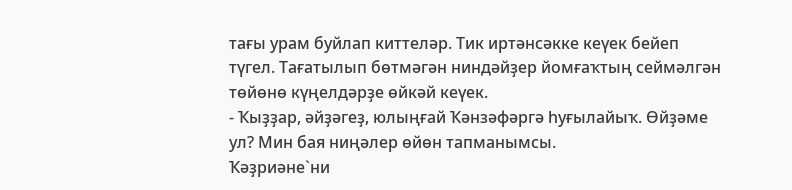тағы урам буйлап киттеләр. Тик иртәнсәкке кеүек бейеп түгел. Тағатылып бөтмәгән ниндәйҙер йомғаҡтың сеймәлгән төйөнө күңелдәрҙе өйкәй кеүек.
- Ҡыҙҙар, әйҙәгеҙ, юлыңғай Ҡәнзәфәргә һуғылайыҡ. Өйҙәме ул? Мин бая ниңәлер өйөн тапманымсы.
Ҡәҙриәне`ни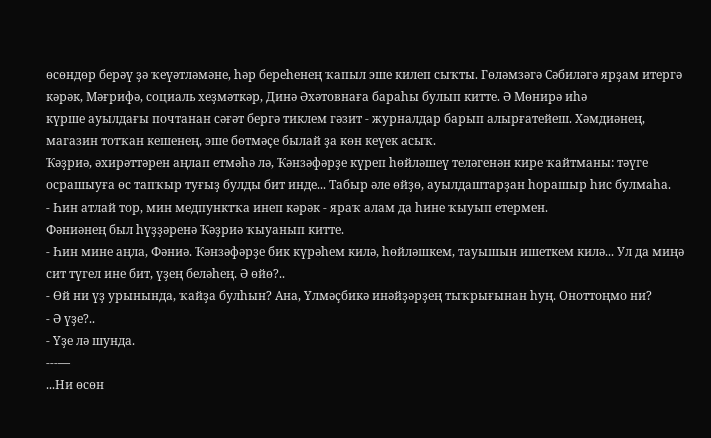өсөндөр берәү ҙә ҡеүәтләмәне, һәр береһенең ҡапыл эше килеп сыҡты. Гөләмзәгә Сәбиләгә ярҙам итергә кәрәк, Мәғрифә, социаль хеҙмәткәр, Динә Әхәтовнаға бараһы булып китте. Ә Мөнирә иһә
күрше ауылдағы почтанан сәғәт бергә тиклем гәзит - журналдар барып алырғатейеш. Хәмдиәнең, магазин тотҡан кешенең, эше бөтмәҫе былай ҙа көн кеүек асыҡ.
Ҡәҙриә, әхирәттәрен аңлап етмәһә лә, Ҡәнзәфәрҙе күреп һөйләшеү теләгенән кире ҡайтманы: тәүге осрашыуға өс тапҡыр туғыҙ булды бит инде... Табыр әле өйҙө, ауылдаштарҙан һорашыр һис булмаһа.
- Һин атлай тор, мин медпунктҡа инеп кәрәк - яраҡ алам да һине ҡыуып етермен.
Фәниәнең был һүҙҙәренә Ҡәҙриә ҡыуанып китте.
- Һин мине аңла, Фәниә. Ҡәнзәфәрҙе бик күрәһем килә, һөйләшкем, тауышын ишеткем килә... Ул да миңә сит түгел ине бит, үҙең беләһең. Ә өйө?..
- Өй ни үҙ урынында, ҡайҙа булһын? Ана, Үлмәҫбикә инәйҙәрҙең тыҡрығынан һуң. Оноттоңмо ни?
- Ә үҙе?..
- Үҙе лә шунда.
---—
...Ни өсөн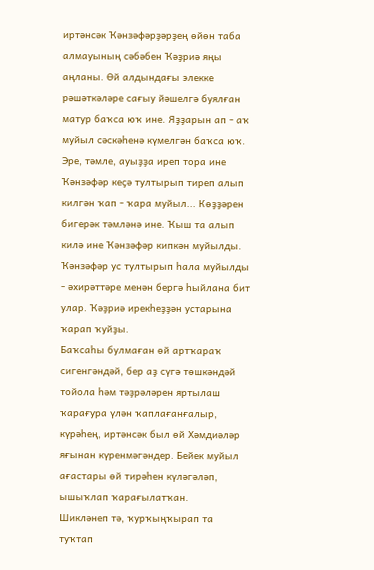иртәнсәк Ҡәнзәфәрҙәрҙең өйөн таба алмауының сәбәбен Ҡәҙриә яңы аңланы. Өй алдындағы элекке рәшәткәләре сағыу йәшелгә буялған матур баҡса юҡ ине. Яҙҙарын ап - аҡ муйыл сәскәһенә күмелгән баҡса юҡ.
Эре, тәмле, ауыҙҙа иреп тора ине Ҡәнзәфәр кеҫә тултырып тиреп алып килгән ҡап - ҡара муйыл... Көҙҙәрен бигерәк тәмләнә ине. Ҡыш та алып килә ине Ҡәнзәфәр кипкән муйылды.
Ҡәнзәфәр ус тултырып һала муйылды - әхирәттәре менән бергә һыйлана бит улар. Ҡәҙриә ирекһеҙҙән устарына ҡарап ҡуйҙы.
Баҡсаһы булмаған өй артҡараҡ сигенгәндәй, бер аҙ сүгә төшкәндәй тойола һәм тәҙрәләрен яртылаш ҡарағура үлән ҡаплағанғалыр, күрәһең, иртәнсәк был өй Хәмдиәләр яғынан күренмәгәндер. Бейек муйыл ағастары өй тирәһен күләгәләп, ышыҡлап ҡарағылатҡан.
Шикләнеп тә, ҡурҡыңҡырап та туҡтап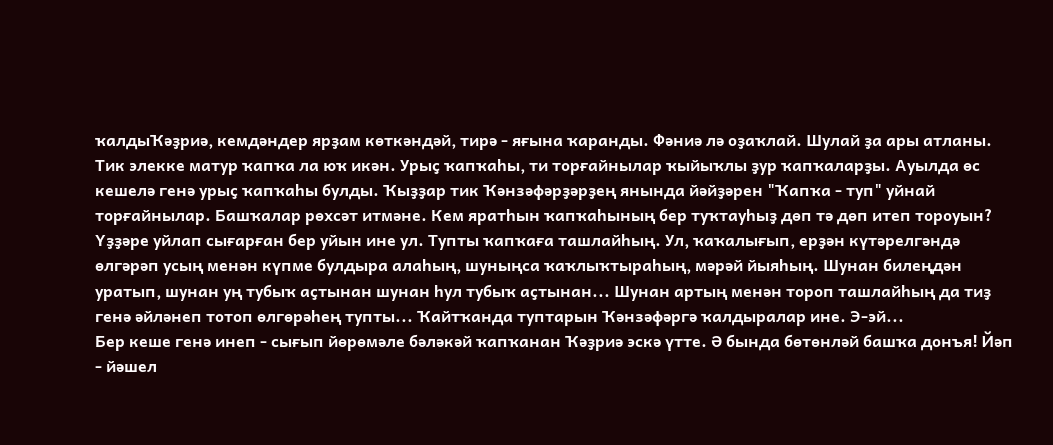ҡалдыҠәҙриә, кемдәндер ярҙам көткәндәй, тирә - яғына ҡаранды. Фәниә лә оҙаҡлай. Шулай ҙа ары атланы. Тик элекке матур ҡапҡа ла юҡ икән. Урыҫ ҡапҡаһы, ти торғайнылар ҡыйыҡлы ҙур ҡапҡаларҙы. Ауылда өс кешелә генә урыҫ ҡапҡаһы булды. Ҡыҙҙар тик Ҡәнзәфәрҙәрҙең янында йәйҙәрен "Ҡапҡа - туп" уйнай торғайнылар. Башҡалар рөхсәт итмәне. Кем яратһын ҡапҡаһының бер туҡтауһыҙ дөп тә дөп итеп тороуын?
Үҙҙәре уйлап сығарған бер уйын ине ул. Тупты ҡапҡаға ташлайһың. Ул, ҡаҡалығып, ерҙән күтәрелгәндә өлгәрәп усың менән күпме булдыра алаһың, шуныңса ҡаҡлыҡтыраһың, мәрәй йыяһың. Шунан билеңдән уратып, шунан уң тубыҡ аҫтынан шунан һул тубыҡ аҫтынан... Шунан артың менән тороп ташлайһың да тиҙ генә әйләнеп тотоп өлгөрәһең тупты... Ҡайтҡанда туптарын Ҡәнзәфәргә ҡалдыралар ине. Э-эй...
Бер кеше генә инеп - сығып йөрөмәле бәләкәй ҡапҡанан Ҡәҙриә эскә үтте. Ә бында бөтөнләй башҡа донъя! Йәп - йәшел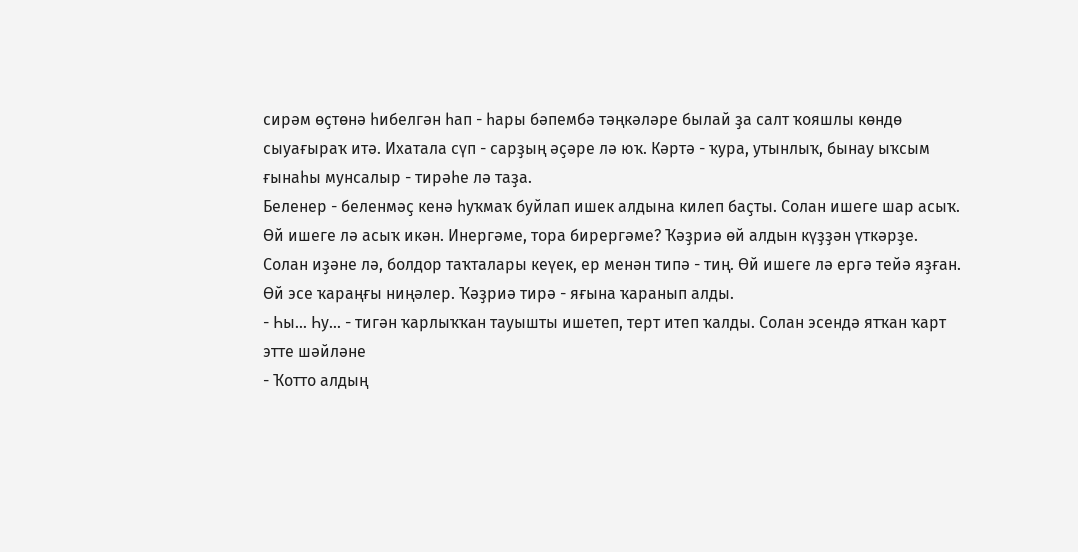сирәм өҫтөнә һибелгән һап - һары бәпембә тәңкәләре былай ҙа салт ҡояшлы көндө сыуағыраҡ итә. Ихатала сүп - сарҙың әҫәре лә юҡ. Кәртә - ҡура, утынлыҡ, бынау ыҡсым ғынаһы мунсалыр - тирәһе лә таҙа.
Беленер - беленмәҫ кенә һуҡмаҡ буйлап ишек алдына килеп баҫты. Солан ишеге шар асыҡ. Өй ишеге лә асыҡ икән. Инергәме, тора бирергәме? Ҡәҙриә өй алдын күҙҙән үткәрҙе.
Солан иҙәне лә, болдор таҡталары кеүек, ер менән типә - тиң. Өй ишеге лә ергә тейә яҙған. Өй эсе ҡараңғы ниңәлер. Ҡәҙриә тирә - яғына ҡаранып алды.
- Һы... Һу... - тигән ҡарлыҡҡан тауышты ишетеп, терт итеп ҡалды. Солан эсендә ятҡан ҡарт этте шәйләне
- Ҡотто алдың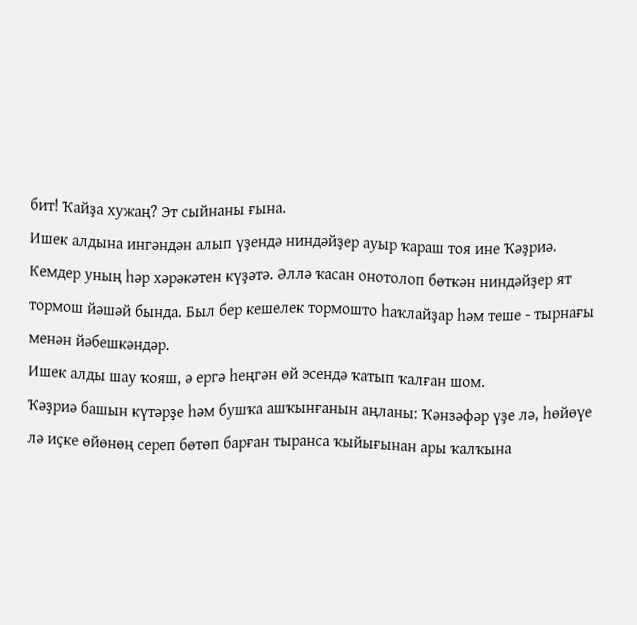бит! Ҡайҙа хужаң? Эт сыйнаны ғына.
Ишек алдына ингәндән алып үҙендә ниндәйҙер ауыр ҡараш тоя ине Ҡәҙриә. Кемдер уның һәр хәрәкәтен күҙәтә. Әллә ҡасан онотолоп бөткән ниндәйҙер ят тормош йәшәй бында. Был бер кешелек тормошто һаҡлайҙар һәм теше - тырнағы менән йәбешкәндәр.
Ишек алды шау ҡояш, ә ергә һеңгән өй эсендә ҡатып ҡалған шом.
Ҡәҙриә башын күтәрҙе һәм бушҡа ашҡынғанын аңланы: Ҡәнзәфәр үҙе лә, һөйөүе лә иҫке өйөнөң сереп бөтөп барған тыранса ҡыйығынан ары ҡалҡына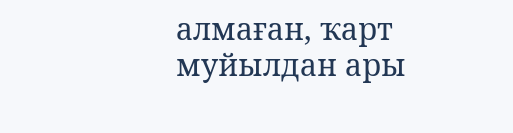алмаған, ҡарт муйылдан ары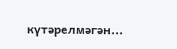күтәрелмәгән...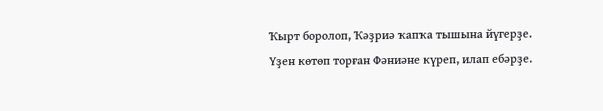Ҡырт боролоп, Ҡәҙриә ҡапҡа тышына йүгерҙе.
Үҙен көтөп торған Фәниәне күреп, илап ебәрҙе.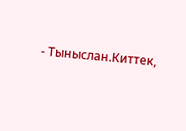- Тыныслан.Киттек,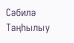Сәбилә
Таңһылыу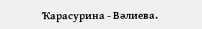Ҡарасурина - Вәлиева.